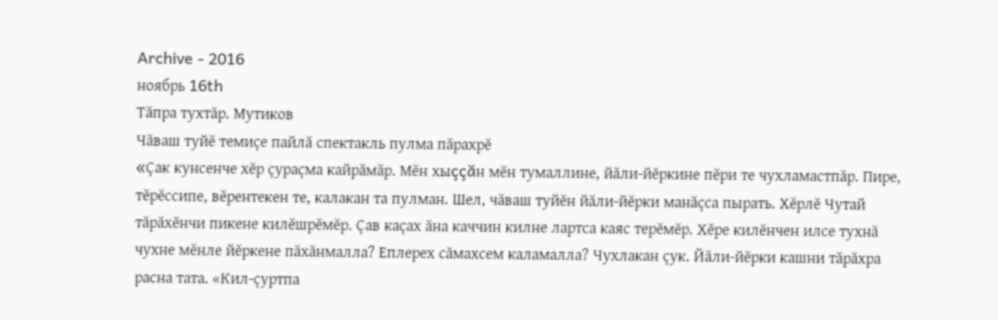Archive - 2016
ноябрь 16th
Тăпра тухтăр. Мутиков
Чăваш туйĕ темиçе пайлă спектакль пулма пăрахрĕ
«Çак кунсенче хĕр çураçма кайрăмăр. Мĕн хыççăн мĕн тумаллине, йăли-йĕркине пĕри те чухламастпăр. Пире, тĕрĕссипе, вĕрентекен те, калакан та пулман. Шел, чăваш туйĕн йăли-йĕрки манăçса пырать. Хĕрлĕ Чутай тăрăхĕнчи пикене килĕшрĕмĕр. Çав каçах ăна каччин килне лартса каяс терĕмĕр. Хĕре килĕнчен илсе тухнă чухне мĕнле йĕркене пăхăнмалла? Еплерех сăмахсем каламалла? Чухлакан çук. Йăли-йĕрки кашни тăрăхра расна тата. «Кил-çуртпа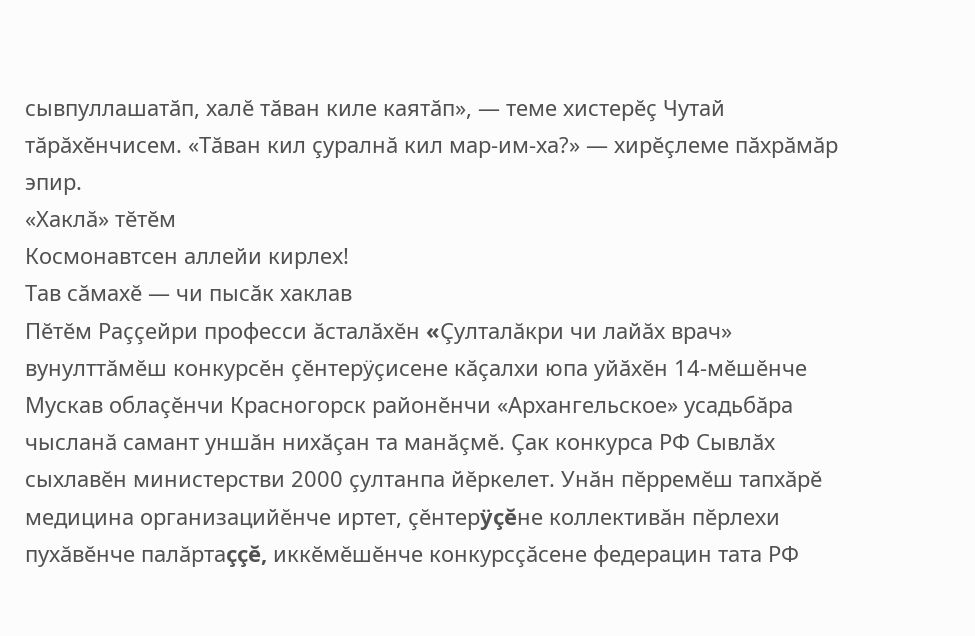сывпуллашатăп, халĕ тăван киле каятăп», — теме хистерĕç Чутай тăрăхĕнчисем. «Тăван кил çуралнă кил мар-им-ха?» — хирĕçлеме пăхрăмăр эпир.
«Хаклă» тĕтĕм
Космонавтсен аллейи кирлех!
Тав сăмахĕ — чи пысăк хаклав
Пĕтĕм Раççейри професси ăсталăхĕн «Çулталăкри чи лайăх врач» вунулттăмĕш конкурсĕн çĕнтерÿçисене кăçалхи юпа уйăхĕн 14-мĕшĕнче Мускав облаçĕнчи Красногорск районĕнчи «Архангельское» усадьбăра чысланă самант уншăн нихăçан та манăçмĕ. Çак конкурса РФ Сывлăх сыхлавĕн министерстви 2000 çултанпа йĕркелет. Унăн пĕрремĕш тапхăрĕ медицина организацийĕнче иртет, çĕнтерÿçĕне коллективăн пĕрлехи пухăвĕнче палăртаççĕ, иккĕмĕшĕнче конкурсçăсене федерацин тата РФ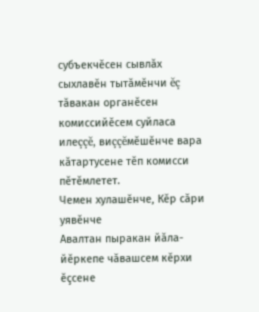субъекчĕсен сывлăх сыхлавĕн тытăмĕнчи ĕç тăвакан органĕсен комиссийĕсем суйласа илеççĕ, виççĕмĕшĕнче вара кăтартусене тĕп комисси пĕтĕмлетет.
Чемен хулашĕнче, Кĕр сăри уявĕнче
Авалтан пыракан йăла-йĕркепе чăвашсем кĕрхи ĕçсене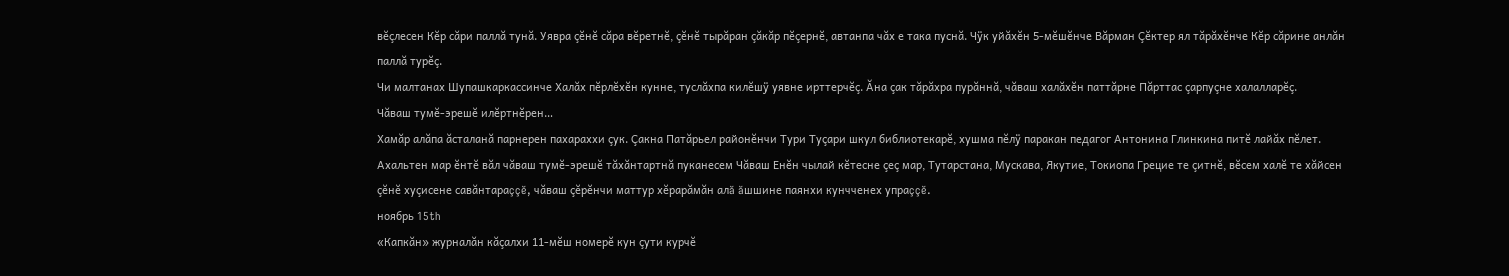вĕçлесен Кĕр сăри паллă тунă. Уявра çĕнĕ сăра вĕретнĕ, çĕнĕ тырăран çăкăр пĕçернĕ, автанпа чăх е така пуснă. Чÿк уйăхĕн 5-мĕшĕнче Вăрман Çĕктер ял тăрăхĕнче Кĕр сăрине анлăн паллă турĕç.
Чи малтанах Шупашкаркассинче Халăх пĕрлĕхĕн кунне, туслăхпа килĕшÿ уявне ирттерчĕç. Ăна çак тăрăхра пурăннă, чăваш халăхĕн паттăрне Пăрттас çарпуçне халалларĕç.
Чăваш тумĕ-эрешĕ илĕртнĕрен…
Хамăр алăпа ăсталанă парнерен пахараххи çук. Çакна Патăрьел районĕнчи Тури Туçари шкул библиотекарĕ, хушма пĕлÿ паракан педагог Антонина Глинкина питĕ лайăх пĕлет. Ахальтен мар ĕнтĕ вăл чăваш тумĕ-эрешĕ тăхăнтартнă пуканесем Чăваш Енĕн чылай кĕтесне çеç мар, Тутарстана, Мускава, Якутие, Токиопа Грецие те çитнĕ, вĕсем халĕ те хăйсен çĕнĕ хуçисене савăнтараççĕ, чăваш çĕрĕнчи маттур хĕрарăмăн алă ăшшине паянхи кунчченех упраççĕ.
ноябрь 15th
«Капкăн» журналăн кăçалхи 11-мĕш номерĕ кун çути курчĕ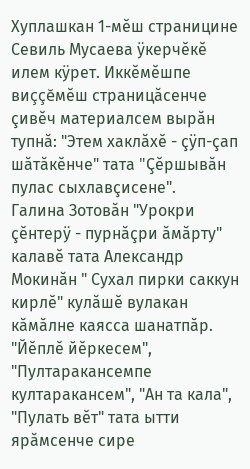Хуплашкан 1-мĕш страницине Севиль Мусаева ÿкерчĕкĕ илем кÿрет. Иккĕмĕшпе виççĕмĕш страницăсенче çивĕч материалсем вырăн тупнă: "Этем хаклăхĕ - çÿп-çап шăтăкĕнче" тата "Çĕршывăн пулас сыхлавçисене".
Галина Зотовăн "Урокри çĕнтерÿ - пурнăçри ăмăрту" калавĕ тата Александр Мокинăн " Сухал пирки саккун кирлĕ" кулăшĕ вулакан кăмăлне каясса шанатпăр.
"Йĕплĕ йĕркесем", "Пултаракансемпе култаракансем", "Ан та кала", "Пулать вĕт" тата ытти ярăмсенче сире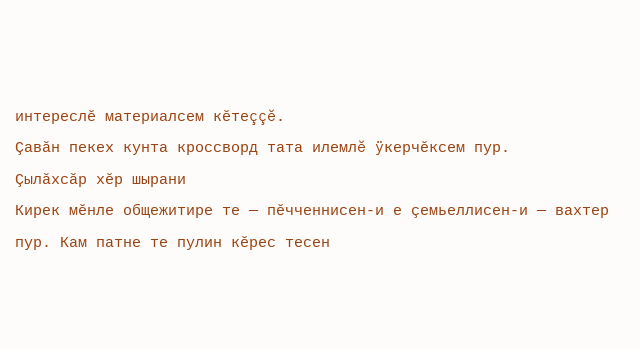интереслĕ материалсем кĕтеççĕ.
Çавăн пекех кунта кроссворд тата илемлĕ ÿкерчĕксем пур.
Çылăхсăр хĕр шырани
Кирек мĕнле общежитире те — пĕчченнисен-и е çемьеллисен-и — вахтер пур. Кам патне те пулин кĕрес тесен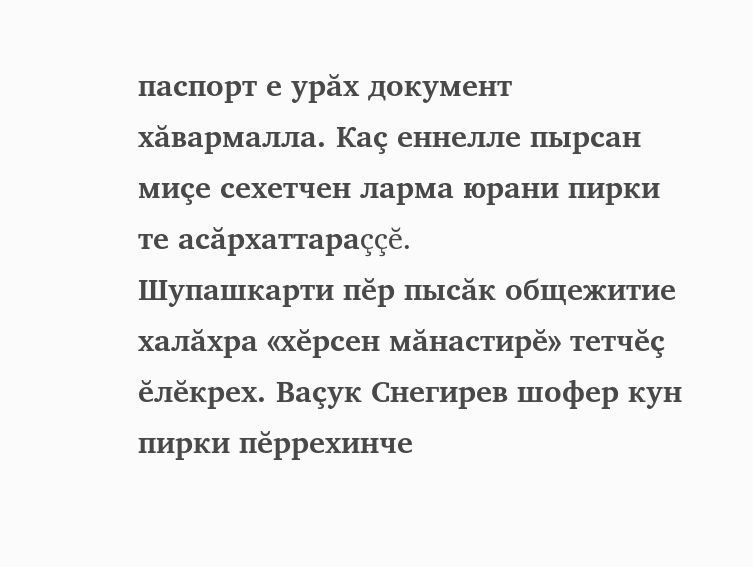паспорт е урăх документ хăвармалла. Каç еннелле пырсан миçе сехетчен ларма юрани пирки те асăрхаттараççĕ.
Шупашкарти пĕр пысăк общежитие халăхра «хĕрсен мăнастирĕ» тетчĕç ĕлĕкрех. Ваçук Снегирев шофер кун пирки пĕррехинче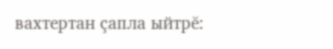вахтертан çапла ыйтрĕ: